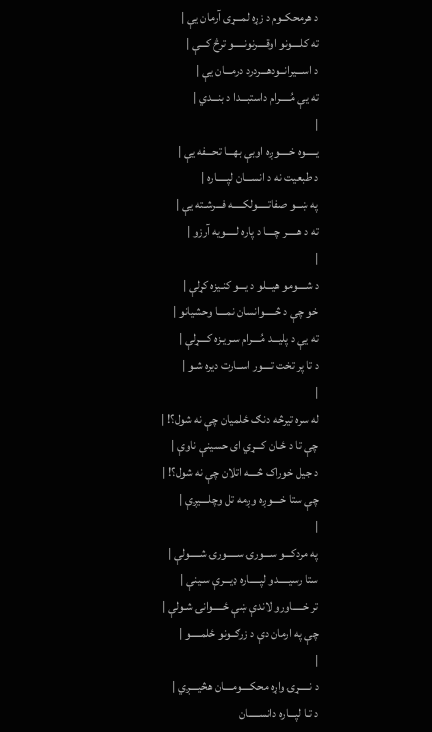د هرمحکــوم د زړه لمـــړی آرمان یې |
ته کلــــونو اوقــــرنونـــــو ترڅ کـــې |
د اســـیرانــودهـــردرد درمـــان یې |
ته یې مُـــــرام داستبـــدا د بنـــدي |
|
یـــــوه خـــــوږه اوبې بهـــا تحـــفه یې |
د طبعیت نه د انســـان لپـــــاره |
په ښـــو صفاتـــــولکـــــه فـــرشـته یې |
ته د هـــــر چــــا د پاره لـــــویه آرزو |
|
د شــــومو هیـــلو د یـــو کنـیزه کړلې |
خو چې د څـــــوانسان نمــــا وحشیانو |
ته یې د پلیـــد مُــــرام سـریـزه کــــړلې |
د تا پر تخت تــــور اســارت دیره شـو |
|
له سره تیرڅه دنګ ځلمیان چې نه شول؟! |
چې تا د ځـان کـــړي ای حسینې ناوې |
د جیل خوراک څــــه اتلان چې نه شول؟! |
چې ستا خــــوږه وږمه تل وچلــــیږې |
|
په مردکـــو ســـورۍ ســـــورۍ شـــــولې |
ستا رسیـــــدو لپـــــاره ډیـــرې سـینې |
تر خـــــاورو لاندې ښې ځـــــوانۍ شـولې |
چې په ارمان دې د زرګــونو ځلمـــــو |
|
د نـــــړۍ واړه محکــــومــــان هڅیــــږي |
د تـا لپـــاره دانســـــان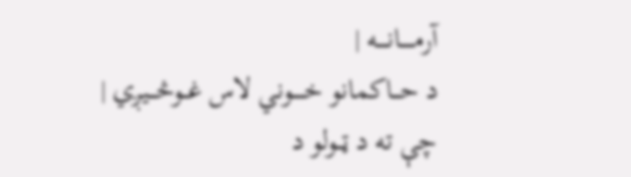آرمـــــانــــه |
د حـــاکمانو خـــــوني لاس غــوڅـــیږي |
چې ته د ټــولو د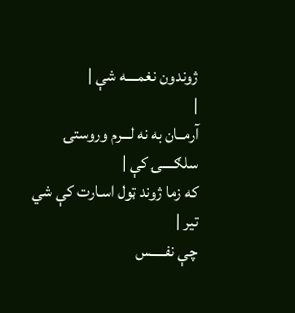ژوندون نغمــــه شې |
|
آرمــان به نه لـــرم وروستۍ سلګــــۍ کې |
که زما ژوند ټول اسـارت کې شي تیر |
چې نفـــــس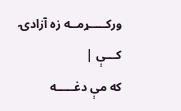ورکـــــړمــه زه آزادۍ کـــې |
که مې دغـــــه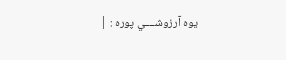یوه آرزوشــــي پوره : |